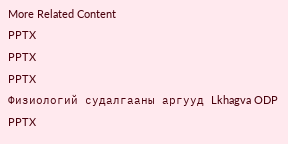More Related Content
PPTX
PPTX
PPTX
Физиологий судалгааны аргууд Lkhagva ODP
PPTX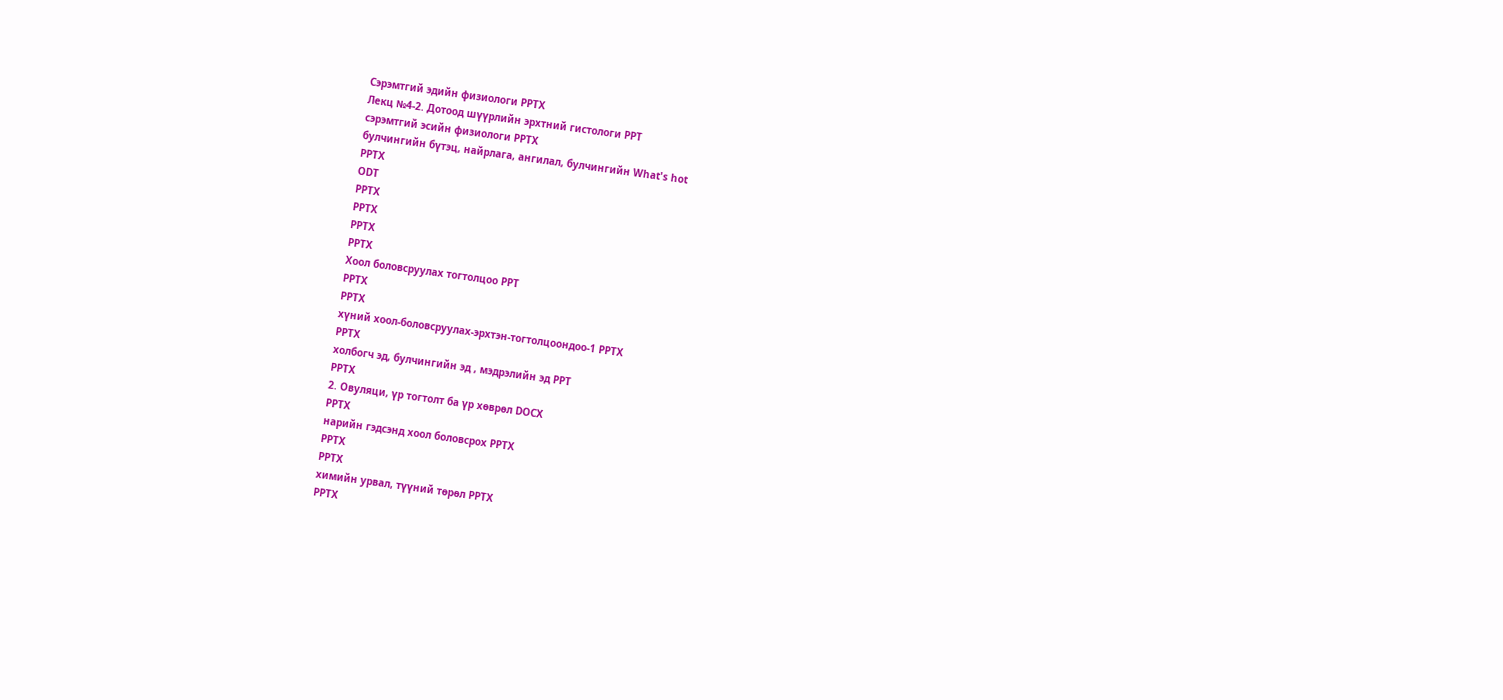Сэрэмтгий эдийн физиологи PPTX
Лекц №4-2. Дотоод шүүрлийн эрхтний гистологи PPT
сэрэмтгий эсийн физиологи PPTX
булчингийн бүтэц, найрлага, ангилал, булчингийн What's hot
PPTX
ODT
PPTX
PPTX
PPTX
PPTX
Хоол боловсруулах тогтолцоо PPT
PPTX
PPTX
хүний хоол-боловсруулах-эрхтэн-тогтолцоондоо-1 PPTX
PPTX
холбогч эд, булчингийн эд , мэдрэлийн эд PPT
PPTX
2. Овуляци, үр тогтолт ба үр хөврөл DOCX
PPTX
нарийн гэдсэнд хоол боловсрох PPTX
PPTX
PPTX
химийн урвал, түүний төрөл PPTX
PPTX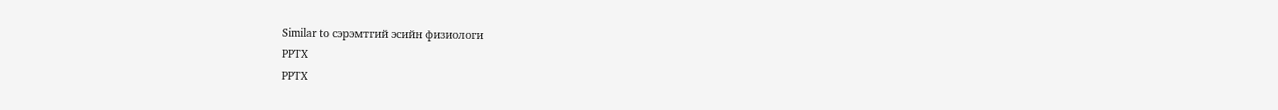Similar to сэрэмтгий эсийн физиологи
PPTX
PPTX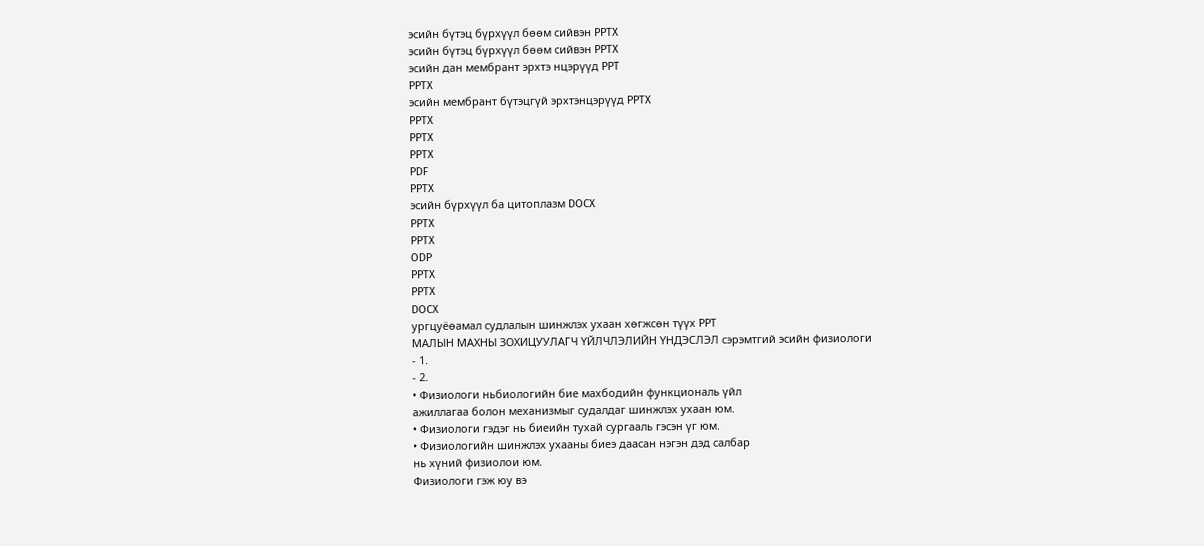эсийн бүтэц бүрхүүл бөөм сийвэн PPTX
эсийн бүтэц бүрхүүл бөөм сийвэн PPTX
эсийн дан мембрант эрхтэ нцэрүүд PPT
PPTX
эсийн мембрант бүтэцгүй эрхтэнцэрүүд PPTX
PPTX
PPTX
PPTX
PDF
PPTX
эсийн бүрхүүл ба цитоплазм DOCX
PPTX
PPTX
ODP
PPTX
PPTX
DOCX
ургцуёөамал судлалын шинжлэх ухаан хөгжсөн түүх PPT
МАЛЫН МАХНЫ ЗОХИЦУУЛАГЧ ҮЙЛЧЛЭЛИЙН ҮНДЭСЛЭЛ сэрэмтгий эсийн физиологи
- 1.
- 2.
• Физиологи ньбиологийн бие махбодийн функциональ үйл
ажиллагаа болон механизмыг судалдаг шинжлэх ухаан юм.
• Физиологи гэдэг нь биеийн тухай сургааль гэсэн үг юм.
• Физиологийн шинжлэх ухааны биеэ даасан нэгэн дэд салбар
нь хүний физиолои юм.
Физиологи гэж юу вэ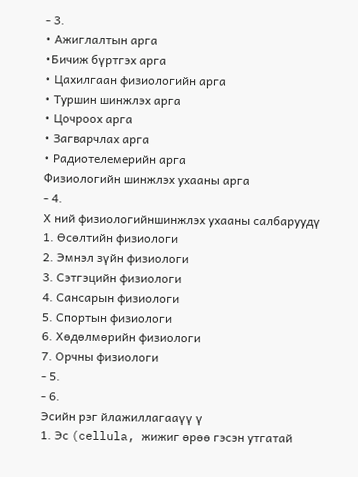- 3.
• Ажиглалтын арга
•Бичиж бүртгэх арга
• Цахилгаан физиологийн арга
• Туршин шинжлэх арга
• Цочроох арга
• Загварчлах арга
• Радиотелемерийн арга
Физиологийн шинжлэх ухааны арга
- 4.
Х ний физиологийншинжлэх ухааны салбаруудү
1. Өсөлтийн физиологи
2. Эмнэл зүйн физиологи
3. Сэтгэцийн физиологи
4. Сансарын физиологи
5. Спортын физиологи
6. Хөдөлмөрийн физиологи
7. Орчны физиологи
- 5.
- 6.
Эсийн рэг йлажиллагааүү ү
1. Эс (cellula, жижиг өрөө гэсэн утгатай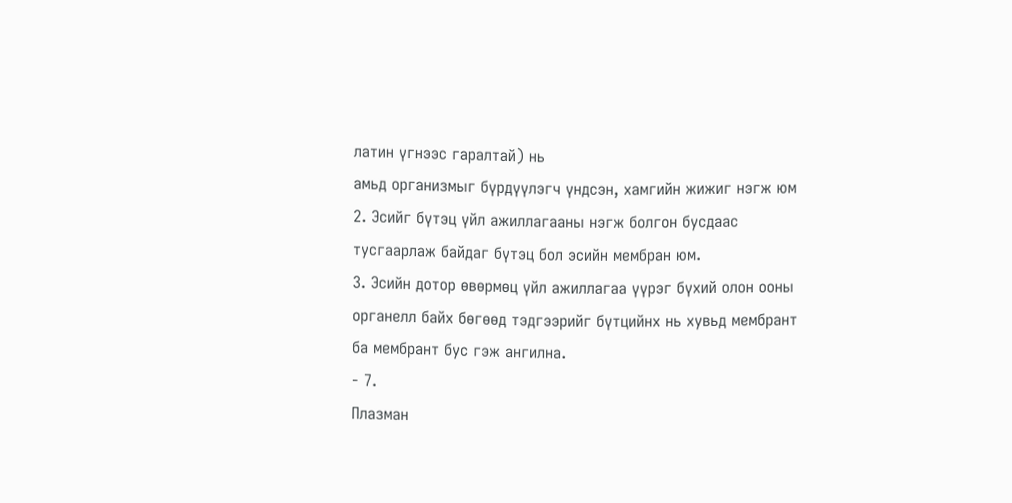латин үгнээс гаралтай) нь
амьд организмыг бүрдүүлэгч үндсэн, хамгийн жижиг нэгж юм
2. Эсийг бүтэц үйл ажиллагааны нэгж болгон бусдаас
тусгаарлаж байдаг бүтэц бол эсийн мембран юм.
3. Эсийн дотор өвөрмөц үйл ажиллагаа үүрэг бүхий олон ооны
органелл байх бөгөөд тэдгээрийг бүтцийнх нь хувьд мембрант
ба мембрант бус гэж ангилна.
- 7.
Плазман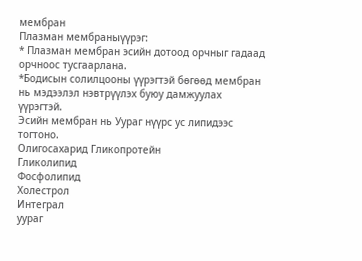мембран
Плазман мембраныүүрэг:
* Плазман мембран эсийн дотоод орчныг гадаад
орчноос тусгаарлана.
*Бодисын солилцооны үүрэгтэй бөгөөд мембран
нь мэдээлэл нэвтрүүлэх буюу дамжуулах
үүрэгтэй.
Эсийн мембран нь Уураг нүүрс ус липидээс
тогтоно.
Олигосахарид Гликопротейн
Гликолипид
Фосфолипид
Холестрол
Интеграл
уураг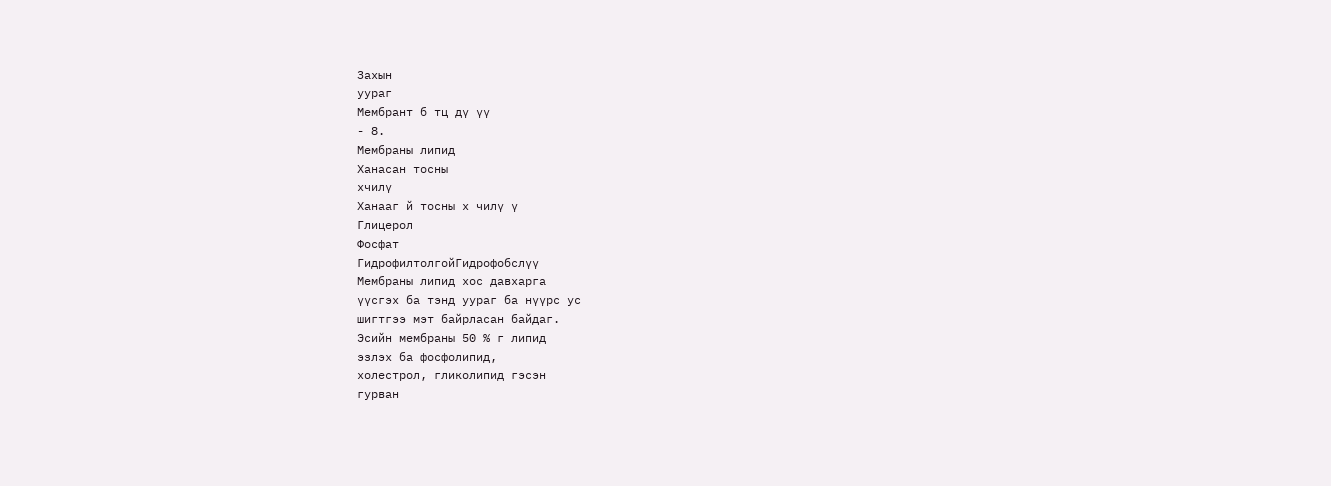Захын
уураг
Мембрант б тц дү үү
- 8.
Мембраны липид
Ханасан тосны
хчилү
Ханааг й тосны х чилү ү
Глицерол
Фосфат
ГидрофилтолгойГидрофобслүү
Мембраны липид хос давхарга
үүсгэх ба тэнд уураг ба нүүрс ус
шигтгээ мэт байрласан байдаг.
Эсийн мембраны 50 % г липид
эзлэх ба фосфолипид,
холестрол, гликолипид гэсэн
гурван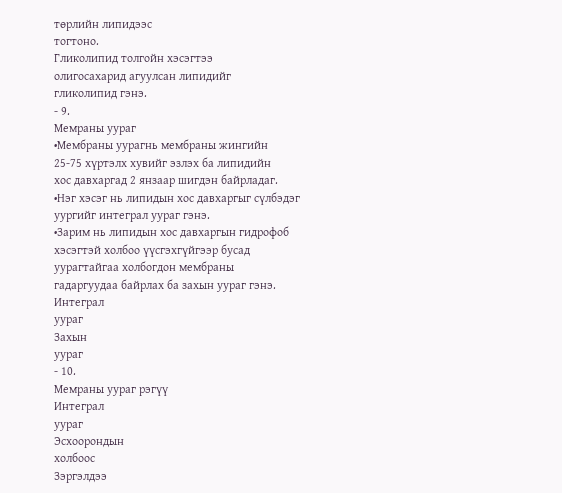төрлийн липидээс
тогтоно.
Гликолипид толгойн хэсэгтээ
олигосахарид агуулсан липидийг
гликолипид гэнэ.
- 9.
Мемраны уураг
•Мембраны уурагнь мембраны жингийн
25-75 хүртэлх хувийг эзлэх ба липидийн
хос давхаргад 2 янзаар шигдэн байрладаг.
•Нэг хэсэг нь липидын хос давхаргыг сүлбэдэг
уургийг интеграл уураг гэнэ.
•Зарим нь липидын хос давхаргын гидрофоб
хэсэгтэй холбоо үүсгэхгүйгээр бусад
уурагтайгаа холбогдон мембраны
гадаргуудаа байрлах ба захын уураг гэнэ.
Интеграл
уураг
Захын
уураг
- 10.
Мемраны уураг рэгүү
Интеграл
уураг
Эсхоорондын
холбоос
Зэргэлдээ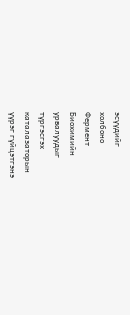эсүүдийг
холбоно
Фермент
Биохимийн
урвалуудыг
түргэсгэх
каталазаторын
үүрэг гүйцэтгэнэ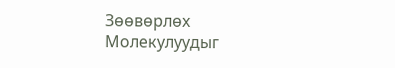Зөөвөрлөх
Молекулуудыг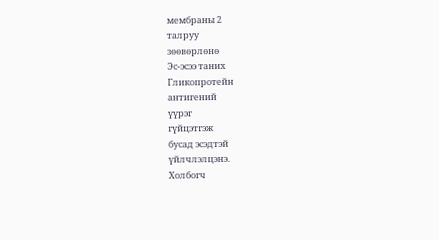мембраны 2
талруу
зөөвөрлөнө
Эс-эсээ таних
Гликопротейн
антигений
үүрэг
гүйцэтгэж
бусад эсэдтэй
үйлчлэлцэнэ.
Холбогч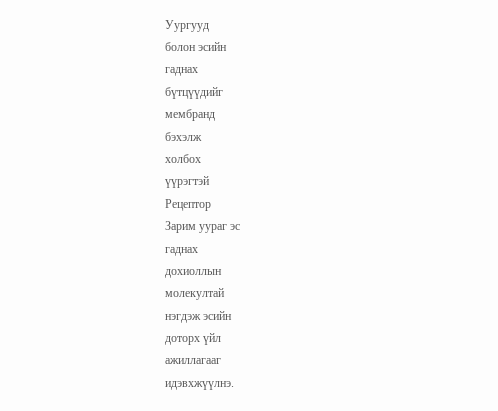Уургууд
болон эсийн
гаднах
бүтцүүдийг
мембранд
бэхэлж
холбох
үүрэгтэй
Рецептор
Зарим уураг эс
гаднах
дохиоллын
молекултай
нэгдэж эсийн
доторх үйл
ажиллагааг
идэвхжүүлнэ.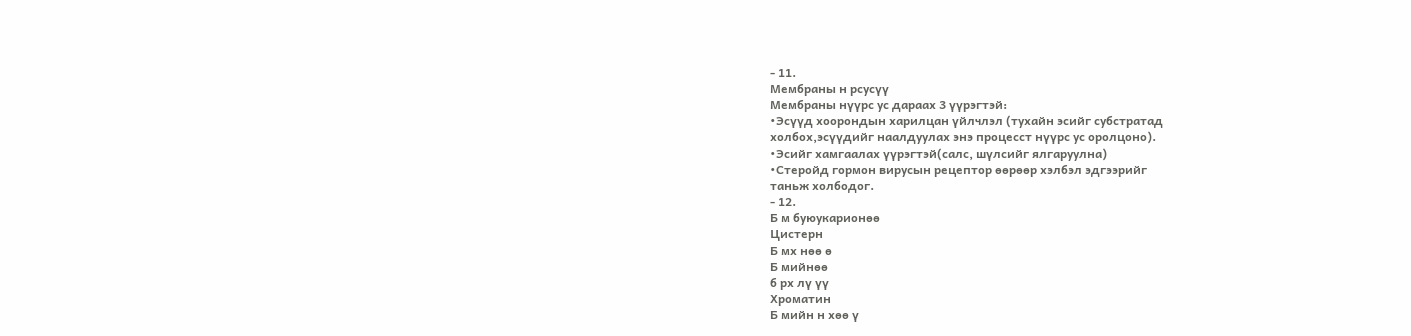- 11.
Мембраны н рсусүү
Мембраны нүүрс ус дараах 3 үүрэгтэй:
•Эсүүд хоорондын харилцан үйлчлэл (тухайн эсийг субстратад
холбох,эсүүдийг наалдуулах энэ процесст нүүрс ус оролцоно).
•Эсийг хамгаалах үүрэгтэй(салс, шүлсийг ялгаруулна)
•Стеройд гормон вирусын рецептор өөрөөр хэлбэл эдгээрийг
таньж холбодог.
- 12.
Б м буюукарионөө
Цистерн
Б мх нөө ө
Б мийнөө
б рх лү үү
Хроматин
Б мийн н хөө ү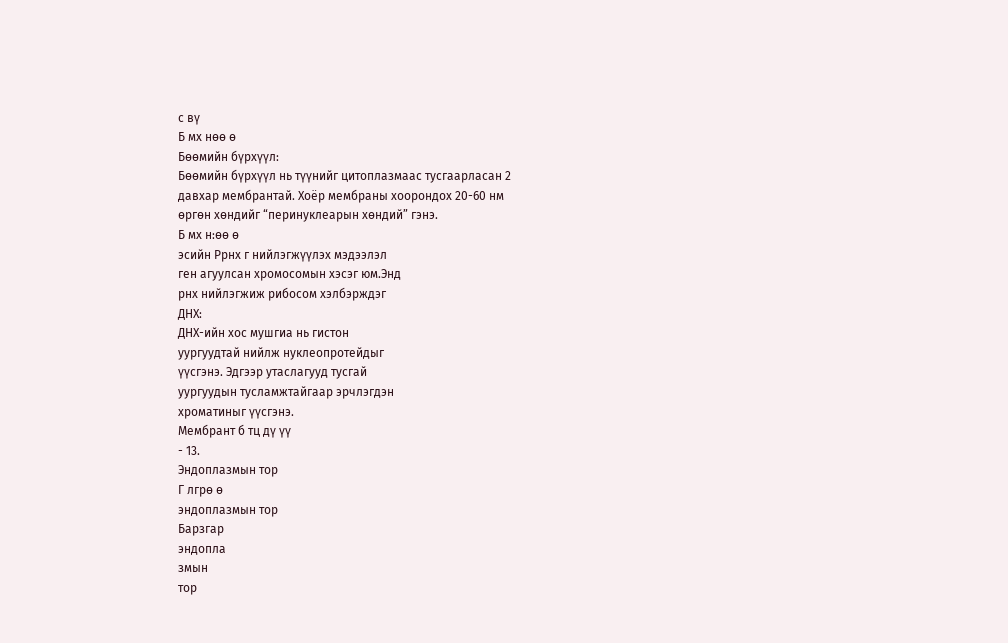с вү
Б мх нөө ө
Бөөмийн бүрхүүл:
Бөөмийн бүрхүүл нь түүнийг цитоплазмаас тусгаарласан 2
давхар мембрантай. Хоёр мембраны хоорондох 20-60 нм
өргөн хөндийг “перинуклеарын хөндий” гэнэ.
Б мх н:өө ө
эсийн Ррнх г нийлэгжүүлэх мэдээлэл
ген агуулсан хромосомын хэсэг юм.Энд
рнх нийлэгжиж рибосом хэлбэрждэг
ДНХ:
ДНХ-ийн хос мушгиа нь гистон
уургуудтай нийлж нуклеопротейдыг
үүсгэнэ. Эдгээр утаслагууд тусгай
уургуудын тусламжтайгаар эрчлэгдэн
хроматиныг үүсгэнэ.
Мембрант б тц дү үү
- 13.
Эндоплазмын тор
Г лгрө ө
эндоплазмын тор
Барзгар
эндопла
змын
тор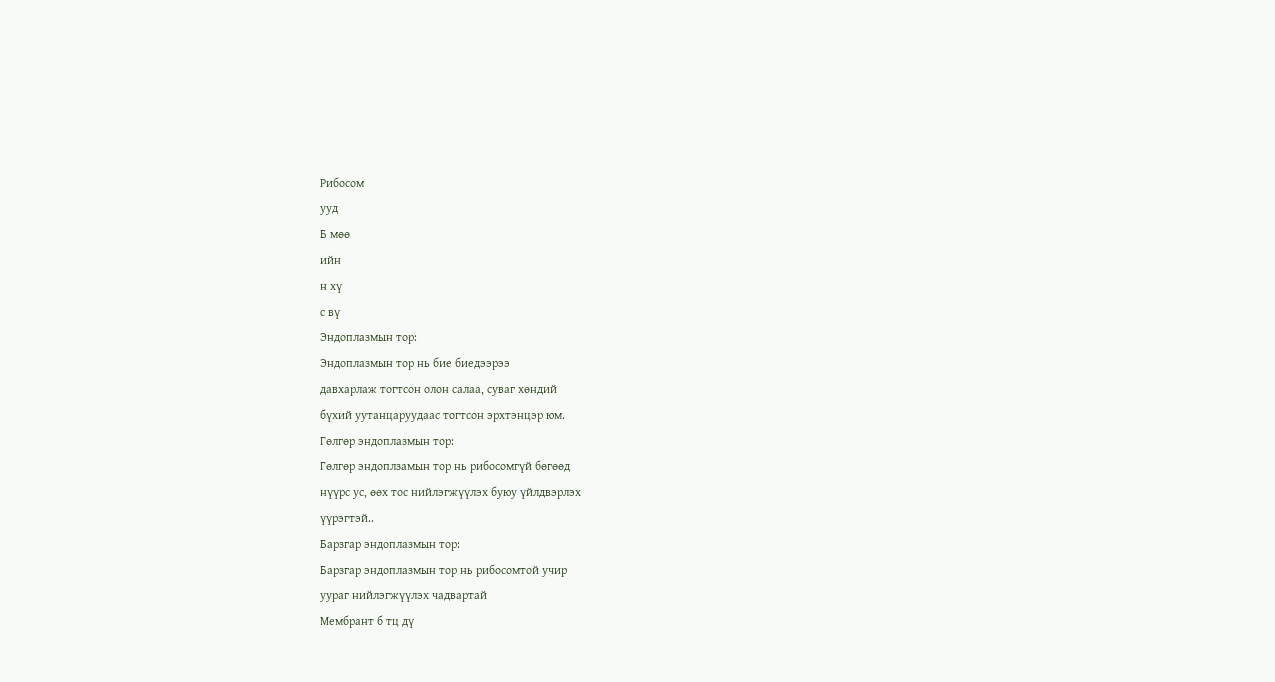Рибосом
ууд
Б мөө
ийн
н хү
с вү
Эндоплазмын тор:
Эндоплазмын тор нь бие биедээрээ
давхарлаж тогтсон олон салаа, суваг хөндий
бүхий уутанцаруудаас тогтсон эрхтэнцэр юм.
Гөлгөр эндоплазмын тор:
Гөлгөр эндоплзамын тор нь рибосомгүй бөгөөд
нүүрс ус, өөх тос нийлэгжүүлэх буюу үйлдвэрлэх
үүрэгтэй..
Барзгар эндоплазмын тор:
Барзгар эндоплазмын тор нь рибосомтой учир
уураг нийлэгжүүлэх чадвартай
Мембрант б тц дү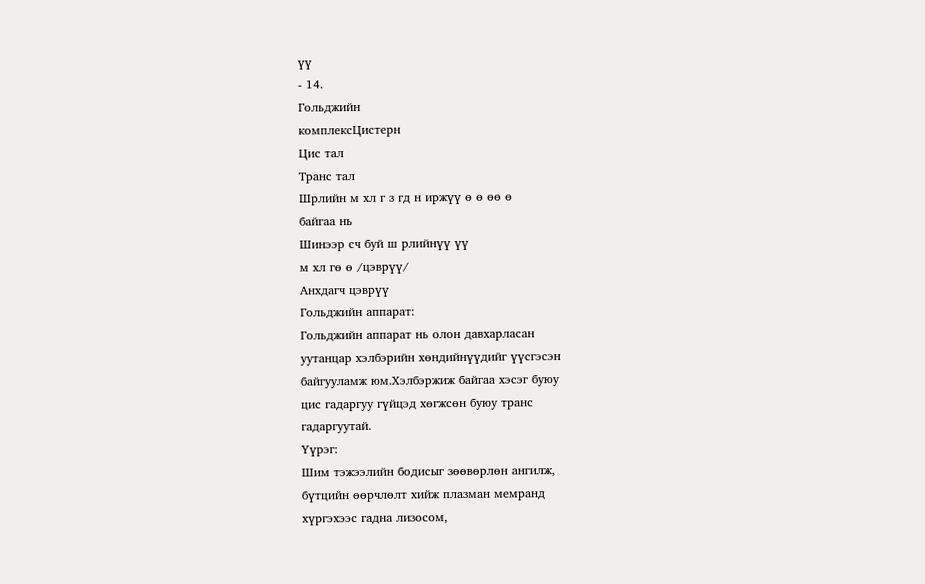үү
- 14.
Гольджийн
комплексЦистерн
Цис тал
Транс тал
Шрлийн м хл г з гд н иржүү ө ө өө ө
байгаа нь
Шинээр сч буй ш рлийнүү үү
м хл гө ө /цэврүү/
Анхдагч цэврүү
Гольджийн аппарат:
Гольджийн аппарат нь олон давхарласан
уутанцар хэлбэрийн хөндийнүүдийг үүсгэсэн
байгууламж юм.Хэлбэржиж байгаа хэсэг буюу
цис гадаргуу гүйцэд хөгжсөн буюу транс
гадаргуутай.
Үүрэг:
Шим тэжээлийн бодисыг зөөвөрлөн ангилж,
бүтцийн өөрчлөлт хийж плазман мемранд
хүргэхээс гадна лизосом,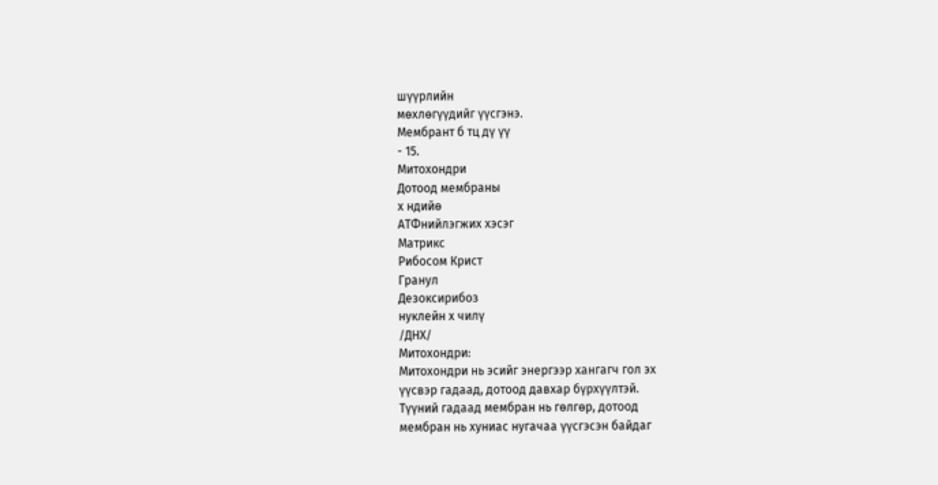шүүрлийн
мөхлөгүүдийг үүсгэнэ.
Мембрант б тц дү үү
- 15.
Митохондри
Дотоод мембраны
х ндийө
АТФнийлэгжих хэсэг
Матрикс
Рибосом Крист
Гранул
Дезоксирибоз
нуклейн х чилү
/ДНХ/
Митохондри:
Митохондри нь эсийг энергээр хангагч гол эх
үүсвэр гадаад, дотоод давхар бүрхүүлтэй.
Түүний гадаад мембран нь гөлгөр, дотоод
мембран нь хуниас нугачаа үүсгэсэн байдаг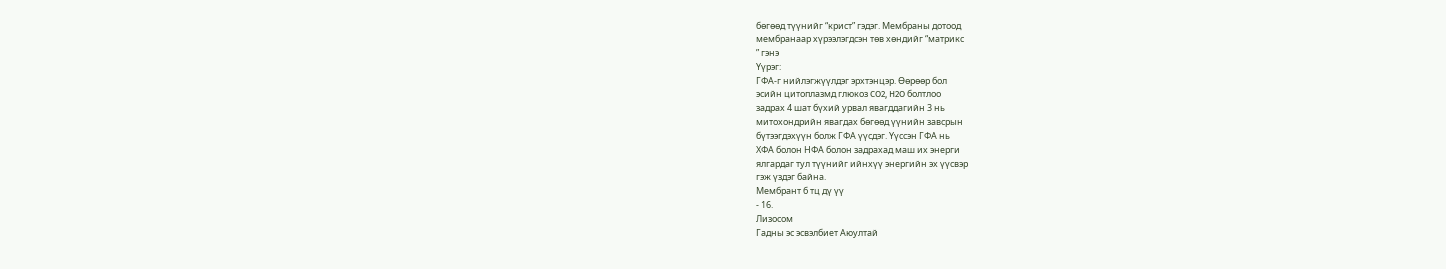бөгөөд түүнийг “крист” гэдэг. Мембраны дотоод
мембранаар хүрээлэгдсэн төв хөндийг “матрикс
” гэнэ
Үүрэг:
ГФА-г нийлэгжүүлдэг эрхтэнцэр. Өөрөөр бол
эсийн цитоплазмд глюкоз CO2, H2O болтлоо
задрах 4 шат бүхий урвал явагддагийн 3 нь
митохондрийн явагдах бөгөөд үүнийн завсрын
бүтээгдэхүүн болж ГФА үүсдэг. Үүссэн ГФА нь
ХФА болон НФА болон задрахад маш их энерги
ялгардаг тул түүнийг ийнхүү энергийн эх үүсвэр
гэж үздэг байна.
Мембрант б тц дү үү
- 16.
Лизосом
Гадны эс эсвэлбиет Аюултай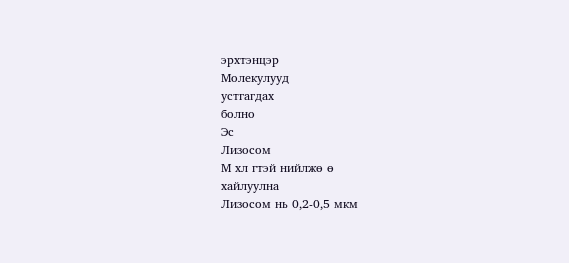эрхтэнцэр
Молекулууд
устгагдах
болно
Эс
Лизосом
М хл гтэй нийлжө ө
хайлуулна
Лизосом нь 0,2-0,5 мкм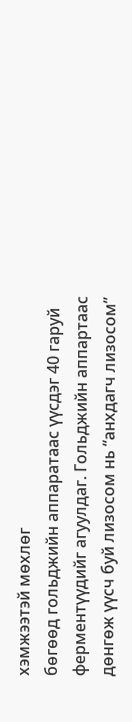хэмжээтэй мөхлөг
бөгөөд гольджийн аппаратаас үүсдэг 40 гаруй
ферментүүдийг агуулдаг. Гольджийн аппартаас
дөнгөж үүсч буй лизосом нь “анхдагч лизосом”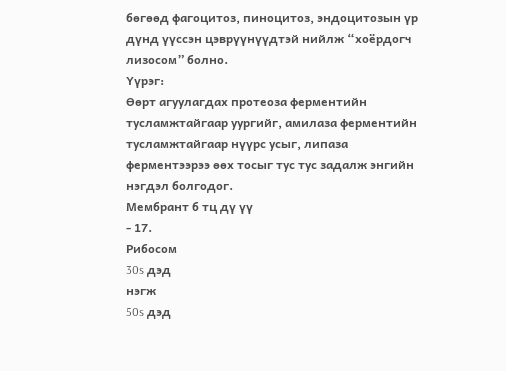бөгөөд фагоцитоз, пиноцитоз, эндоцитозын үр
дүнд үүссэн цэврүүнүүдтэй нийлж “хоёрдогч
лизосом” болно.
Үүрэг:
Өөрт агуулагдах протеоза ферментийн
тусламжтайгаар уургийг, амилаза ферментийн
тусламжтайгаар нүүрс усыг, липаза
ферментээрээ өөх тосыг тус тус задалж энгийн
нэгдэл болгодог.
Мембрант б тц дү үү
- 17.
Рибосом
30s дэд
нэгж
50s дэд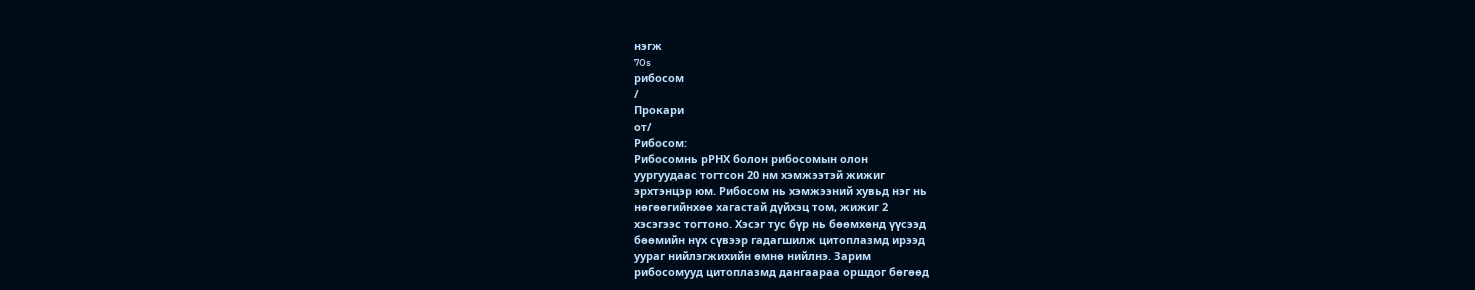нэгж
70s
рибосом
/
Прокари
от/
Рибосом:
Рибосомнь рРНХ болон рибосомын олон
уургуудаас тогтсон 20 нм хэмжээтэй жижиг
эрхтэнцэр юм. Рибосом нь хэмжээний хувьд нэг нь
нөгөөгийнхөө хагастай дүйхэц том, жижиг 2
хэсэгээс тогтоно. Хэсэг тус бүр нь бөөмхөнд үүсээд
бөөмийн нүх сүвээр гадагшилж цитоплазмд ирээд
уураг нийлэгжихийн өмнө нийлнэ. Зарим
рибосомууд цитоплазмд дангаараа оршдог бөгөөд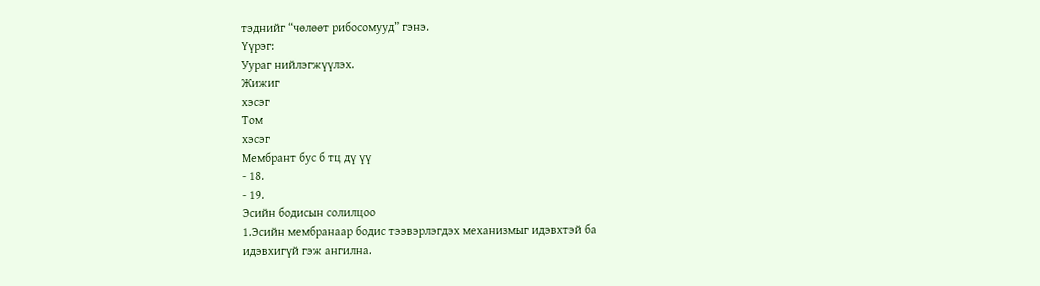тэднийг “чөлөөт рибосомууд” гэнэ.
Үүрэг:
Уураг нийлэгжүүлэх.
Жижиг
хэсэг
Том
хэсэг
Мембрант бус б тц дү үү
- 18.
- 19.
Эсийн бодисын солилцоо
1.Эсийн мембранаар бодис тээвэрлэгдэх механизмыг идэвхтэй ба
идэвхигүй гэж ангилна.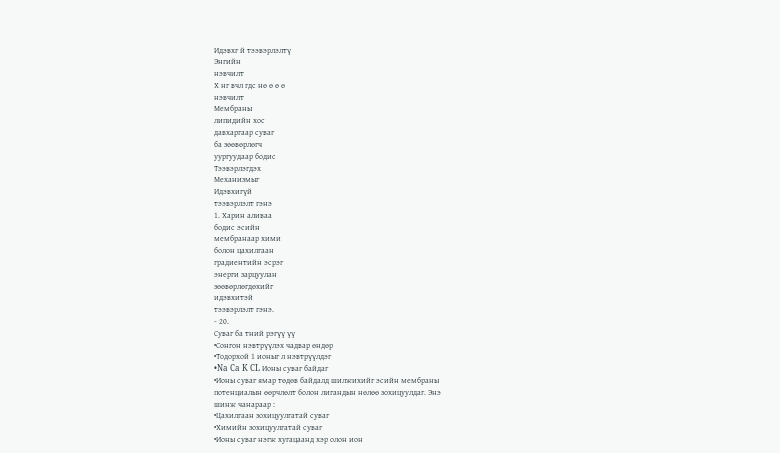Идэвхг й тээвэрлэлтү
Энгийн
нэвчилт
Х нг вчл гдс нө ө ө ө
нэвчилт
Мембраны
липидийн хос
давхаргаар суваг
ба зөөвөрлөгч
уургуудаар бодис
Тээвэрлэгдэх
Механизмыг
Идэвхигүй
тээвэрлэлт гэнэ
1. Харин аливаа
бодис эсийн
мембранаар хими
болон цахилгаан
градиентийн эсрэг
энерги зарцуулан
зөөвөрлөгдөхийг
идэвхитэй
тээвэрлэлт гэнэ.
- 20.
Суваг ба тний рэгүү үү
•Сонгон нэвтрүүлэх чадвар өндөр
•Тодорхой 1 ионыг л нэвтрүүлдэг
•Na Ca K CL Ионы суваг байдаг
•Ионы суваг ямар төдөв байдалд шилжихийг эсийн мембраны
потенциалын өөрчлөлт болон лигандын нөлөө зохицуулдаг. Энэ
шинж чанараар :
•Цахилгаан зохицуулгатай суваг
•Химийн зохицуулгатай суваг
•Ионы суваг нэгж хугацаанд хэр олон ион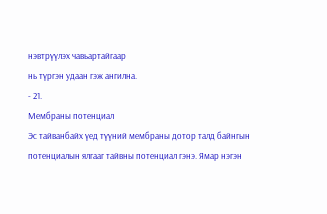нэвтрүүлэх чавьартайгаар
нь түргэн удаан гэж ангилна.
- 21.
Мембраны потенциал
Эс тайванбайх үед түүний мембраны дотор талд байнгын
потенциалын ялгааг тайвны потенциал гэнэ. Ямар нэгэн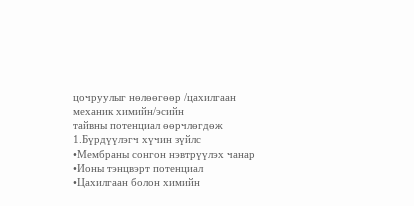цочруулыг нөлөөгөөр /цахилгаан механик химийн/эсийн
тайвны потенциал өөрчлөгдөж
1.Бүрдүүлэгч хүчин зүйлс
•Мембраны сонгон нэвтрүүлэх чанар
•Ионы тэнцвэрт потенциал
•Цахилгаан болон химийн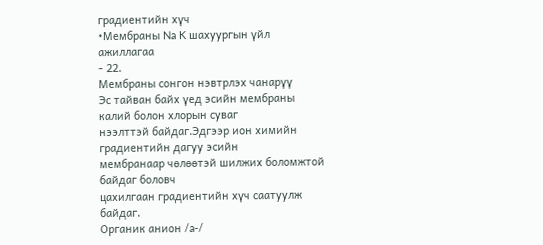градиентийн хүч
•Мембраны Na K шахуургын үйл ажиллагаа
- 22.
Мембраны сонгон нэвтрлэх чанарүү
Эс тайван байх үед эсийн мембраны калий болон хлорын суваг
нээлттэй байдаг.Эдгээр ион химийн градиентийн дагуу эсийн
мембранаар чөлөөтэй шилжих боломжтой байдаг боловч
цахилгаан градиентийн хүч саатуулж байдаг.
Органик анион /a-/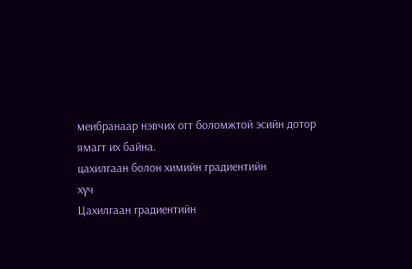меибранаар нэвчих огт боломжтой эсийн дотор
ямагт их байна.
цахилгаан болон химийн градиентийн
хүч
Цахилгаан градиентийн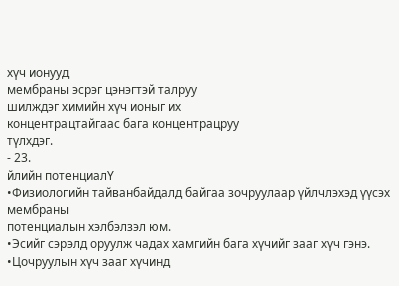хүч ионууд
мембраны эсрэг цэнэгтэй талруу
шилждэг химийн хүч ионыг их
концентрацтайгаас бага концентрацруу
түлхдэг.
- 23.
йлийн потенциалҮ
•Физиологийн тайванбайдалд байгаа зочруулаар үйлчлэхэд үүсэх мембраны
потенциалын хэлбэлзэл юм.
•Эсийг сэрэлд оруулж чадах хамгийн бага хүчийг зааг хүч гэнэ.
•Цочруулын хүч зааг хүчинд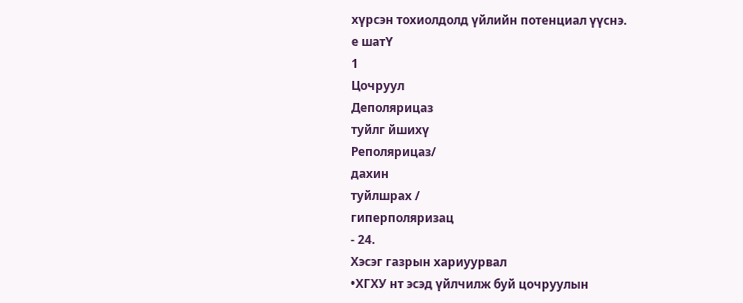хүрсэн тохиолдолд үйлийн потенциал үүснэ.
е шатҮ
1
Цочруул
Деполярицаз
туйлг йшихү
Реполярицаз/
дахин
туйлшрах /
гиперполяризац
- 24.
Хэсэг газрын хариуурвал
•ХГХУ нт эсэд үйлчилж буй цочруулын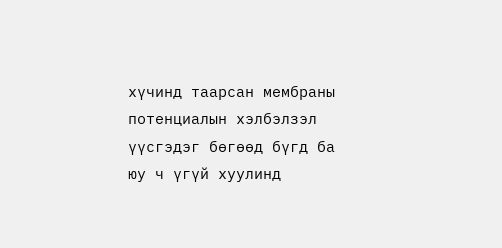хүчинд таарсан мембраны
потенциалын хэлбэлзэл үүсгэдэг бөгөөд бүгд ба юу ч үгүй хуулинд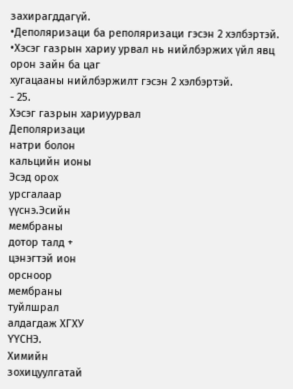захирагддагүй.
•Деполяризаци ба реполяризаци гэсэн 2 хэлбэртэй.
•Хэсэг газрын хариу урвал нь нийлбэржих үйл явц орон зайн ба цаг
хугацааны нийлбэржилт гэсэн 2 хэлбэртэй.
- 25.
Хэсэг газрын хариуурвал
Деполяризаци
натри болон
кальцийн ионы
Эсэд орох
урсгалаар
үүснэ.Эсийн
мембраны
дотор талд +
цэнэгтэй ион
орсноор
мембраны
туйлшрал
алдагдаж ХГХУ
ҮҮСНЭ.
Химийн
зохицуулгатай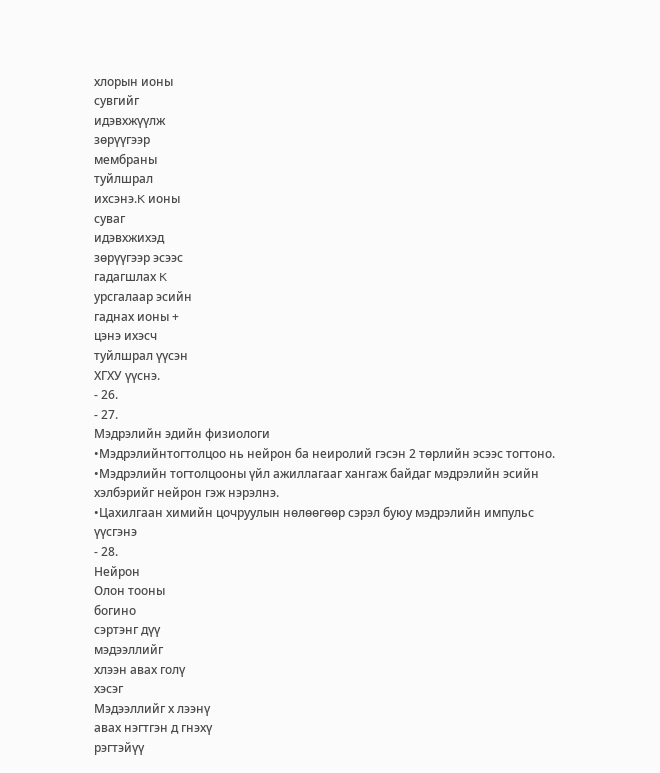хлорын ионы
сувгийг
идэвхжүүлж
зөрүүгээр
мембраны
туйлшрал
ихсэнэ.K ионы
суваг
идэвхжихэд
зөрүүгээр эсээс
гадагшлах K
урсгалаар эсийн
гаднах ионы +
цэнэ ихэсч
туйлшрал үүсэн
ХГХУ үүснэ.
- 26.
- 27.
Мэдрэлийн эдийн физиологи
•Мэдрэлийнтогтолцоо нь нейрон ба неиролий гэсэн 2 төрлийн эсээс тогтоно.
•Мэдрэлийн тогтолцооны үйл ажиллагааг хангаж байдаг мэдрэлийн эсийн
хэлбэрийг нейрон гэж нэрэлнэ.
•Цахилгаан химийн цочруулын нөлөөгөөр сэрэл буюу мэдрэлийн импульс
үүсгэнэ
- 28.
Нейрон
Олон тооны
богино
сэртэнг дүү
мэдээллийг
хлээн авах голү
хэсэг
Мэдээллийг х лээнү
авах нэгтгэн д гнэхү
рэгтэйүү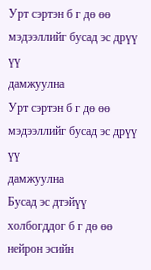Урт сэртэн б г дө өө
мэдээллийг бусад эс дрүү үү
дамжуулна
Урт сэртэн б г дө өө
мэдээллийг бусад эс дрүү үү
дамжуулна
Бусад эс дтэйүү
холбогддог б г дө өө
нейрон эсийн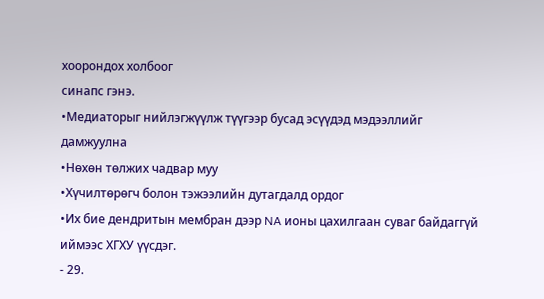хоорондох холбоог
синапс гэнэ.
•Медиаторыг нийлэгжүүлж түүгээр бусад эсүүдэд мэдээллийг
дамжуулна
•Нөхөн төлжих чадвар муу
•Хүчилтөрөгч болон тэжээлийн дутагдалд ордог
•Их бие дендритын мембран дээр NA ионы цахилгаан суваг байдаггүй
иймээс ХГХУ үүсдэг.
- 29.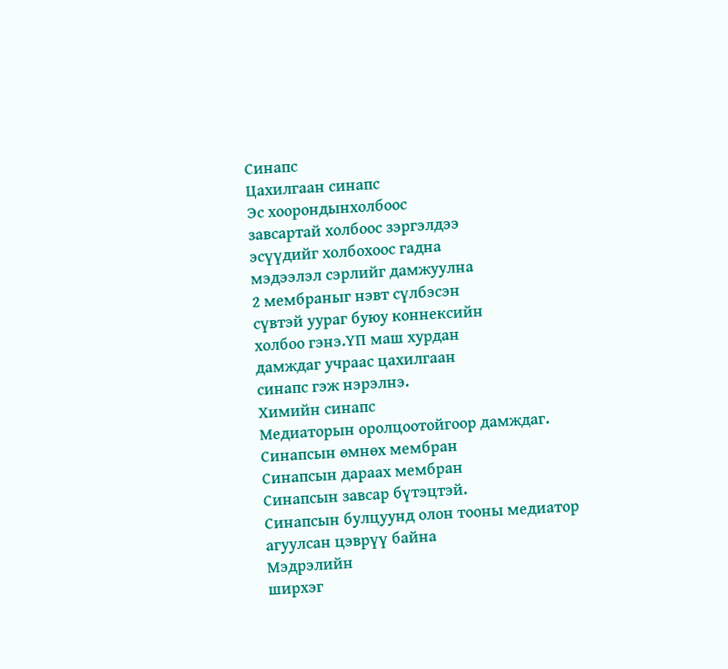Синапс
Цахилгаан синапс
Эс хоорондынхолбоос
завсартай холбоос зэргэлдээ
эсүүдийг холбохоос гадна
мэдээлэл сэрлийг дамжуулна
2 мембраныг нэвт сүлбэсэн
сүвтэй уураг буюу коннексийн
холбоо гэнэ.ҮП маш хурдан
дамждаг учраас цахилгаан
синапс гэж нэрэлнэ.
Химийн синапс
Медиаторын оролцоотойгоор дамждаг.
Синапсын өмнөх мембран
Синапсын дараах мембран
Синапсын завсар бүтэцтэй.
Синапсын булцуунд олон тооны медиатор
агуулсан цэврүү байна
Мэдрэлийн
ширхэг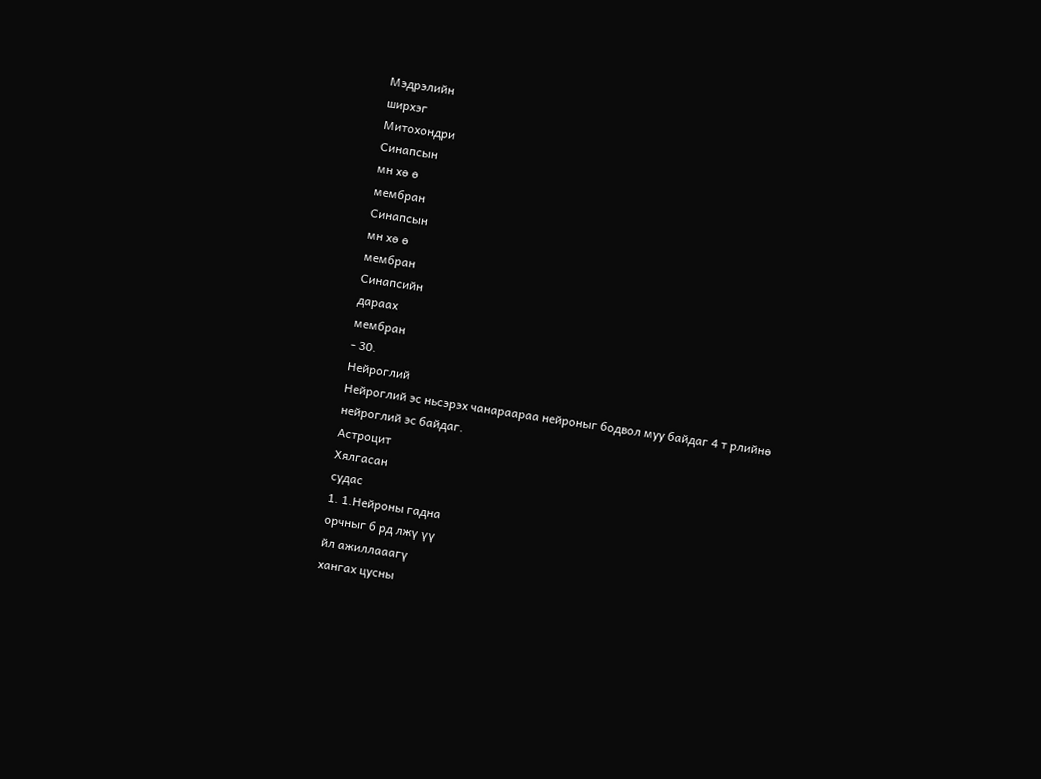Мэдрэлийн
ширхэг
Митохондри
Синапсын
мн хө ө
мембран
Синапсын
мн хө ө
мембран
Синапсийн
дараах
мембран
- 30.
Нейроглий
Нейроглий эс ньсэрэх чанараараа нейроныг бодвол муу байдаг 4 т рлийнө
нейроглий эс байдаг.
Астроцит
Хялгасан
судас
1. 1.Нейроны гадна
орчныг б рд лжү үү
йл ажиллааагү
хангах цусны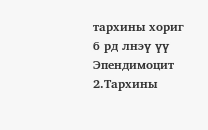тархины хориг
б рд лнэү үү
Эпендимоцит
2.Тархины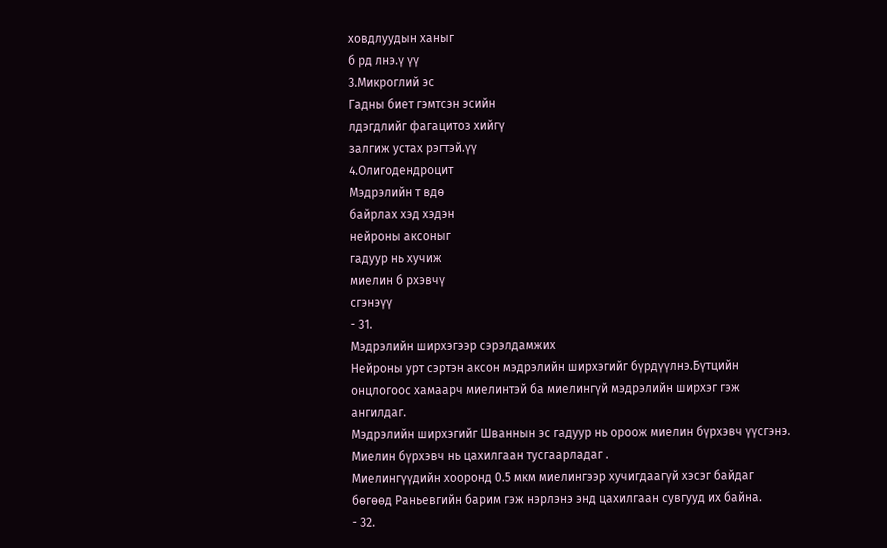ховдлуудын ханыг
б рд лнэ.ү үү
3.Микроглий эс
Гадны биет гэмтсэн эсийн
лдэгдлийг фагацитоз хийгү
залгиж устах рэгтэй.үү
4.Олигодендроцит
Мэдрэлийн т вдө
байрлах хэд хэдэн
нейроны аксоныг
гадуур нь хучиж
миелин б рхэвчү
сгэнэүү
- 31.
Мэдрэлийн ширхэгээр сэрэлдамжих
Нейроны урт сэртэн аксон мэдрэлийн ширхэгийг бүрдүүлнэ.Бүтцийн
онцлогоос хамаарч миелинтэй ба миелингүй мэдрэлийн ширхэг гэж
ангилдаг.
Мэдрэлийн ширхэгийг Шваннын эс гадуур нь ороож миелин бүрхэвч үүсгэнэ.
Миелин бүрхэвч нь цахилгаан тусгаарладаг .
Миелингүүдийн хооронд 0.5 мкм миелингээр хучигдаагүй хэсэг байдаг
бөгөөд Раньевгийн барим гэж нэрлэнэ энд цахилгаан сувгууд их байна.
- 32.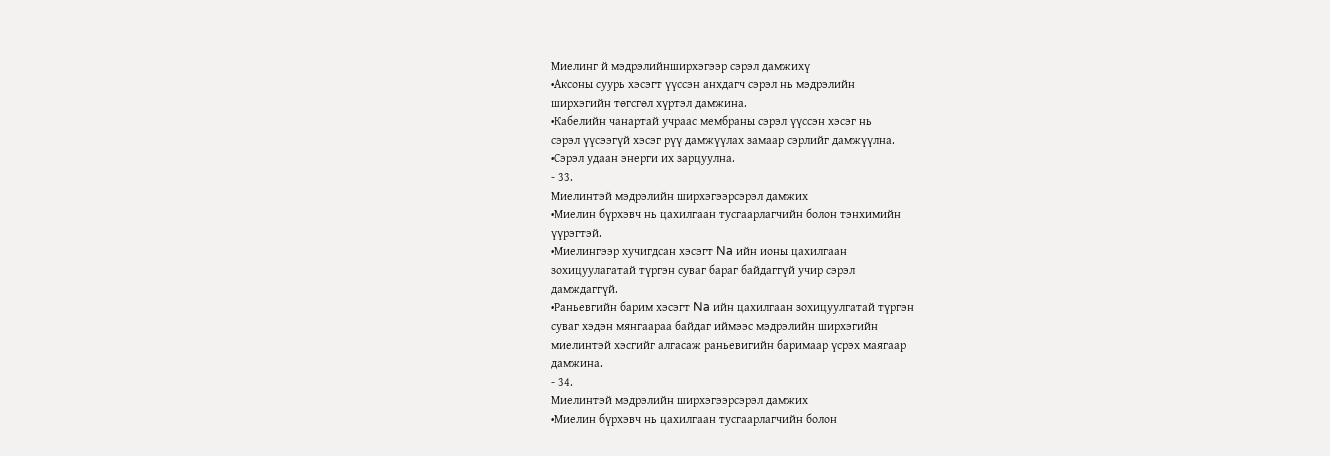Миелинг й мэдрэлийнширхэгээр сэрэл дамжихү
•Аксоны суурь хэсэгт үүссэн анхдагч сэрэл нь мэдрэлийн
ширхэгийн төгсгөл хүртэл дамжина.
•Кабелийн чанартай учраас мембраны сэрэл үүссэн хэсэг нь
сэрэл үүсээгүй хэсэг рүү дамжүүлах замаар сэрлийг дамжүүлна.
•Сэрэл удаан энерги их зарцуулна.
- 33.
Миелинтэй мэдрэлийн ширхэгээрсэрэл дамжих
•Миелин бүрхэвч нь цахилгаан тусгаарлагчийн болон тэнхимийн
үүрэгтэй.
•Миелингээр хучигдсан хэсэгт Na ийн ионы цахилгаан
зохицуулагатай түргэн суваг бараг байдаггүй учир сэрэл
дамждаггүй.
•Раньевгийн барим хэсэгт Na ийн цахилгаан зохицуулгатай түргэн
суваг хэдэн мянгаараа байдаг иймээс мэдрэлийн ширхэгийн
миелинтэй хэсгийг алгасаж раньевигийн баримаар үсрэх маягаар
дамжина.
- 34.
Миелинтэй мэдрэлийн ширхэгээрсэрэл дамжих
•Миелин бүрхэвч нь цахилгаан тусгаарлагчийн болон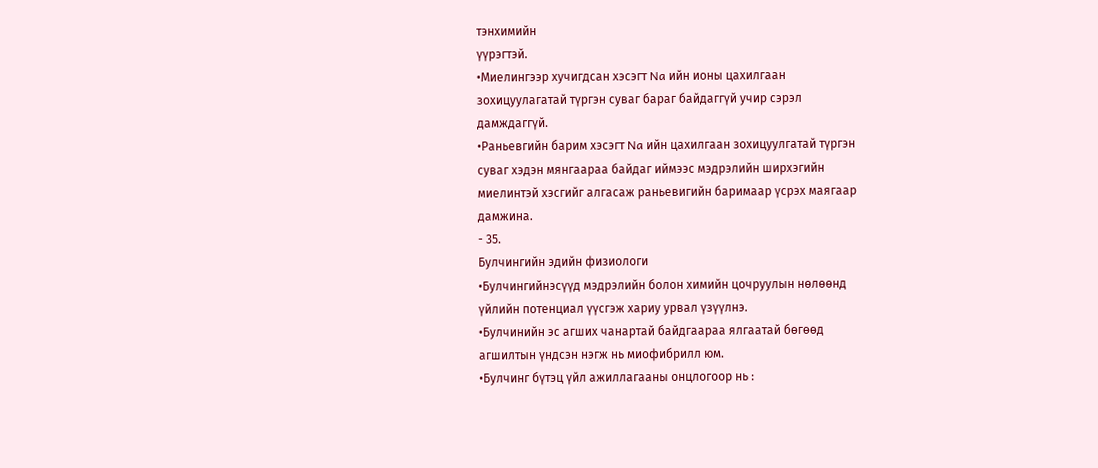тэнхимийн
үүрэгтэй.
•Миелингээр хучигдсан хэсэгт Na ийн ионы цахилгаан
зохицуулагатай түргэн суваг бараг байдаггүй учир сэрэл
дамждаггүй.
•Раньевгийн барим хэсэгт Na ийн цахилгаан зохицуулгатай түргэн
суваг хэдэн мянгаараа байдаг иймээс мэдрэлийн ширхэгийн
миелинтэй хэсгийг алгасаж раньевигийн баримаар үсрэх маягаар
дамжина.
- 35.
Булчингийн эдийн физиологи
•Булчингийнэсүүд мэдрэлийн болон химийн цочруулын нөлөөнд
үйлийн потенциал үүсгэж хариу урвал үзүүлнэ.
•Булчинийн эс агших чанартай байдгаараа ялгаатай бөгөөд
агшилтын үндсэн нэгж нь миофибрилл юм.
•Булчинг бүтэц үйл ажиллагааны онцлогоор нь :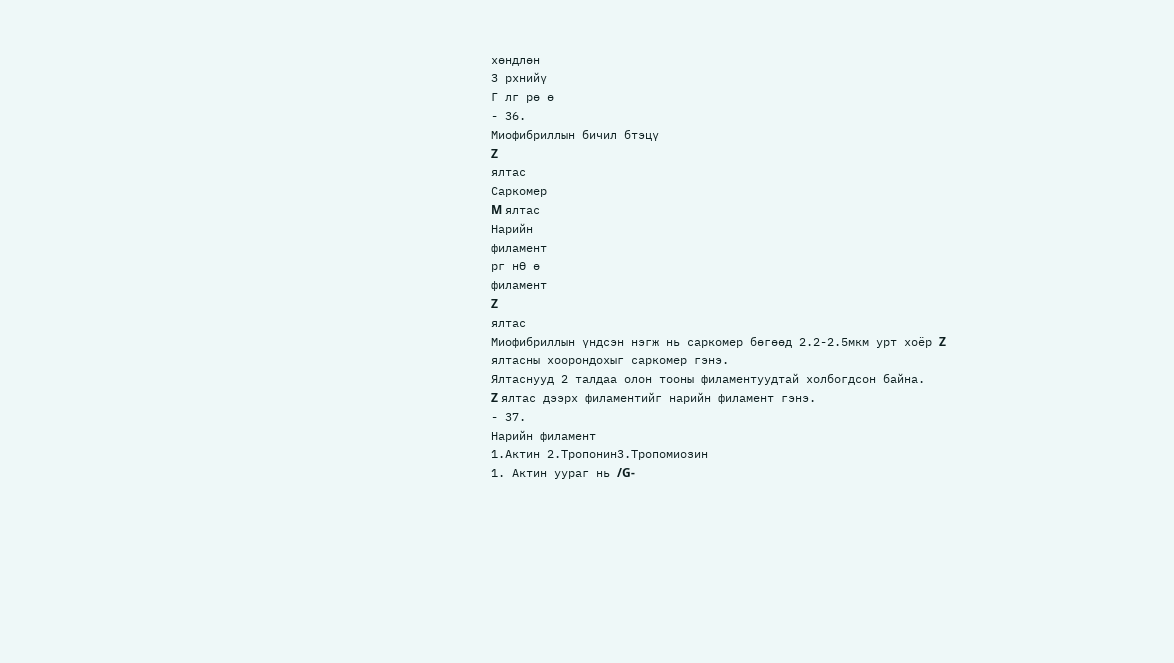хөндлөн
З рхнийү
Г лг рө ө
- 36.
Миофибриллын бичил бтэцү
Z
ялтас
Саркомер
M ялтас
Нарийн
филамент
рг нӨ ө
филамент
Z
ялтас
Миофибриллын үндсэн нэгж нь саркомер бөгөөд 2.2-2.5мкм урт хоёр Z
ялтасны хоорондохыг саркомер гэнэ.
Ялтаснууд 2 талдаа олон тооны филаментуудтай холбогдсон байна.
Z ялтас дээрх филаментийг нарийн филамент гэнэ.
- 37.
Нарийн филамент
1.Актин 2.Тропонин3.Тропомиозин
1. Актин уураг нь /G-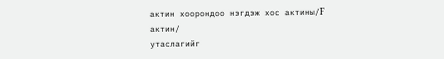актин хоорондоо нэгдэж хос актины/F актин/
утаслагийг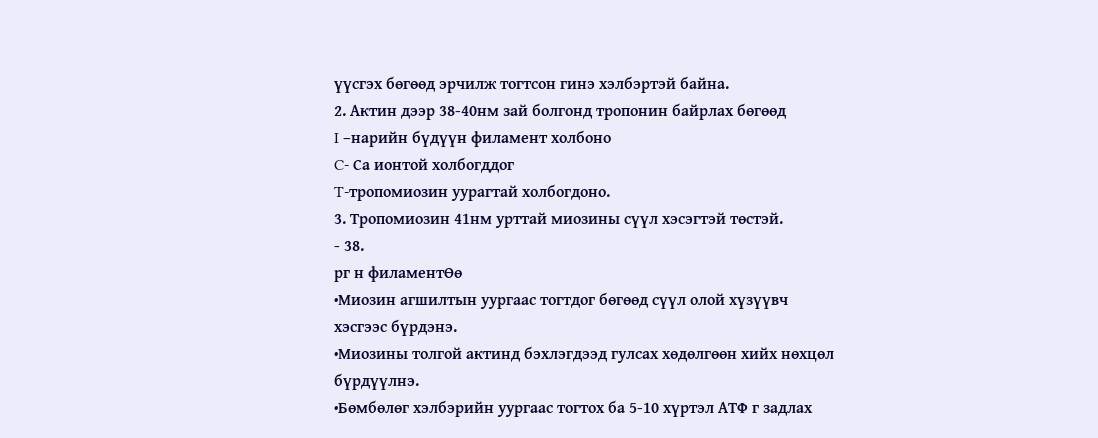үүсгэх бөгөөд эрчилж тогтсон гинэ хэлбэртэй байна.
2. Актин дээр 38-40нм зай болгонд тропонин байрлах бөгөөд
I –нарийн бүдүүн филамент холбоно
C- Са ионтой холбогддог
T-тропомиозин уурагтай холбогдоно.
3. Тропомиозин 41нм урттай миозины сүүл хэсэгтэй төстэй.
- 38.
рг н филаментӨө
•Миозин агшилтын уургаас тогтдог бөгөөд сүүл олой хүзүүвч
хэсгээс бүрдэнэ.
•Миозины толгой актинд бэхлэгдээд гулсах хөдөлгөөн хийх нөхцөл
бүрдүүлнэ.
•Бөмбөлөг хэлбэрийн уургаас тогтох ба 5-10 хүртэл АТФ г задлах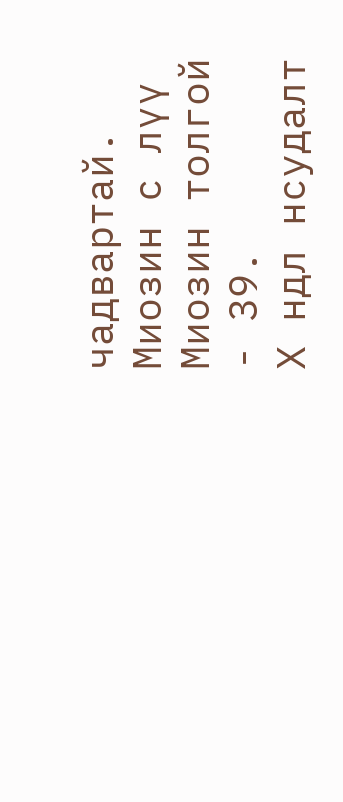чадвартай.
Миозин с лүү Миозин толгой
- 39.
Х ндл нсудалт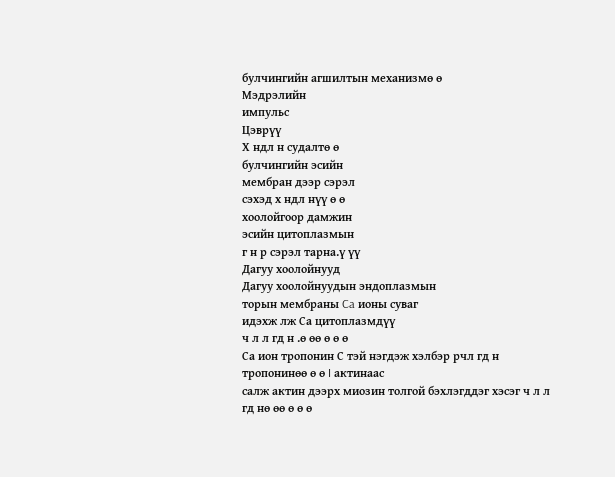булчингийн агшилтын механизмө ө
Мэдрэлийн
импульс
Цэврүү
Х ндл н судалтө ө
булчингийн эсийн
мембран дээр сэрэл
сэхэд х ндл нүү ө ө
хоолойгоор дамжин
эсийн цитоплазмын
г н р сэрэл тарна.ү үү
Дагуу хоолойнууд
Дагуу хоолойнуудын эндоплазмын
торын мембраны Ca ионы суваг
идэхж лж Са цитоплазмдүү
ч л л гд н .ө өө ө ө ө
Са ион тропонин С тэй нэгдэж хэлбэр рчл гд н тропонинөө ө ө I актинаас
салж актин дээрх миозин толгой бэхлэгддэг хэсэг ч л л гд нө өө ө ө ө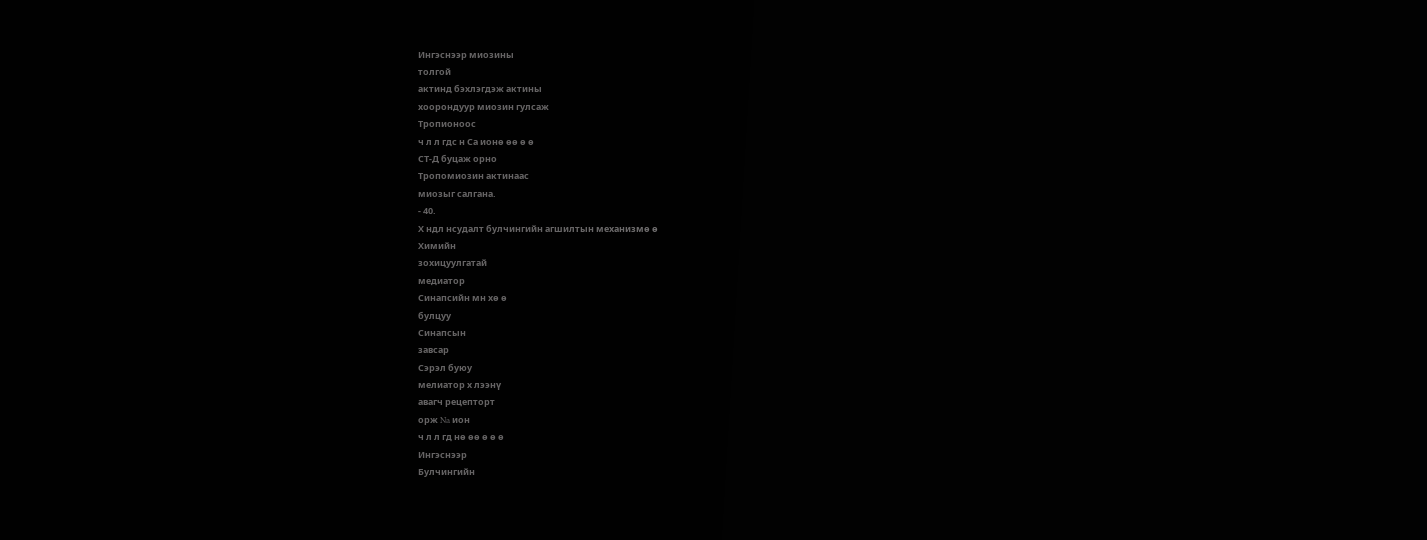Ингэснээр миозины
толгой
актинд бэхлэгдэж актины
хоорондуур миозин гулсаж
Тропионоос
ч л л гдс н Са ионө өө ө ө
СТ-Д буцаж орно
Тропомиозин актинаас
миозыг салгана.
- 40.
Х ндл нсудалт булчингийн агшилтын механизмө ө
Химийн
зохицуулгатай
медиатор
Синапсийн мн хө ө
булцуу
Синапсын
завсар
Сэрэл буюу
мелиатор х лээнү
авагч рецепторт
орж Na ион
ч л л гд нө өө ө ө ө
Ингэснээр
Булчингийн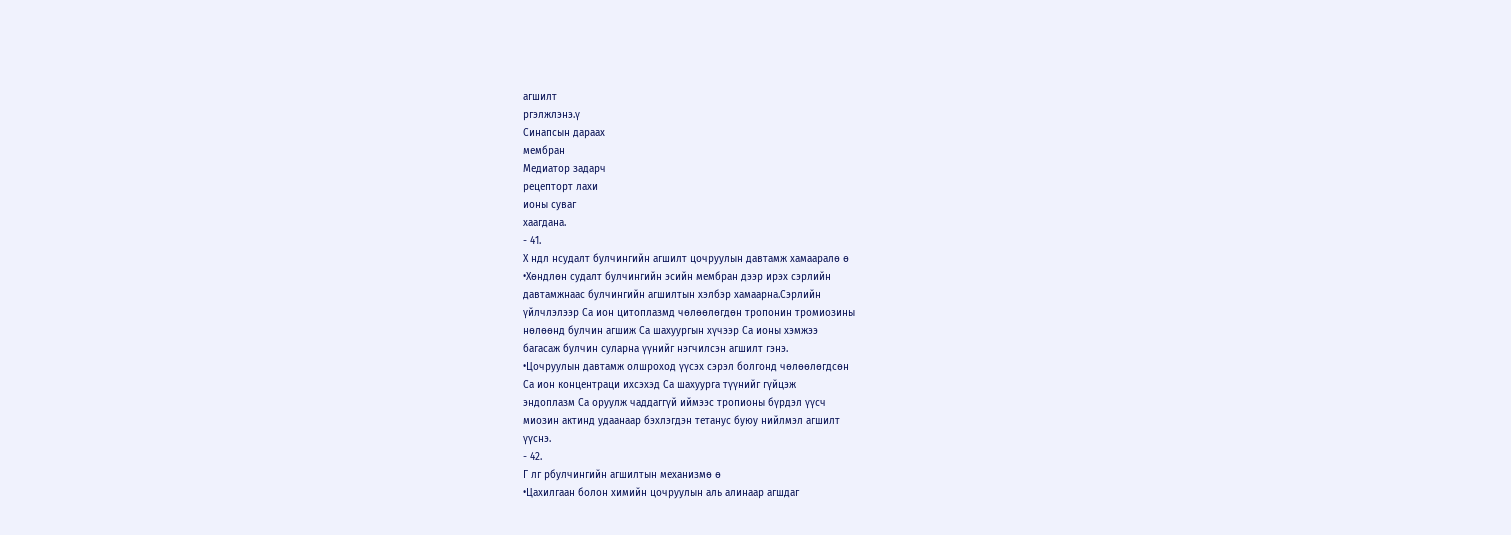агшилт
ргэлжлэнэ.ү
Синапсын дараах
мембран
Медиатор задарч
рецепторт лахи
ионы суваг
хаагдана.
- 41.
Х ндл нсудалт булчингийн агшилт цочруулын давтамж хамааралө ө
•Хөндлөн судалт булчингийн эсийн мембран дээр ирэх сэрлийн
давтамжнаас булчингийн агшилтын хэлбэр хамаарна.Сэрлийн
үйлчлэлээр Са ион цитоплазмд чөлөөлөгдөн тропонин тромиозины
нөлөөнд булчин агшиж Са шахуургын хүчээр Са ионы хэмжээ
багасаж булчин суларна үүнийг нэгчилсэн агшилт гэнэ.
•Цочруулын давтамж олшроход үүсэх сэрэл болгонд чөлөөлөгдсөн
Са ион концентраци ихсэхэд Са шахуурга түүнийг гүйцэж
эндоплазм Са оруулж чаддаггүй иймээс тропионы бүрдэл үүсч
миозин актинд удаанаар бэхлэгдэн тетанус буюу нийлмэл агшилт
үүснэ.
- 42.
Г лг рбулчингийн агшилтын механизмө ө
•Цахилгаан болон химийн цочруулын аль алинаар агшдаг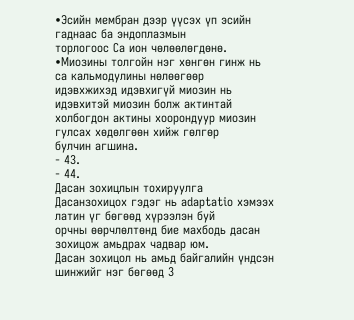•Эсийн мембран дээр үүсэх үп эсийн гаднаас ба эндоплазмын
торлогоос Са ион чөлөөлөгдөнө.
•Миозины толгойн нэг хөнгөн гинж нь са кальмодулины нөлөөгөөр
идэвхжихэд идэвхигүй миозин нь идэвхитэй миозин болж актинтай
холбогдон актины хоорондуур миозин гулсах хөдөлгөөн хийж гөлгөр
булчин агшина.
- 43.
- 44.
Дасан зохицлын тохируулга
Дасанзохицох гэдэг нь adaptatio хэмээх латин үг бөгөөд хүрээлэн буй
орчны өөрчлөлтөнд бие махбодь дасан зохицож амьдрах чадвар юм.
Дасан зохицол нь амьд байгалийн үндсэн шинжийг нэг бөгөөд 3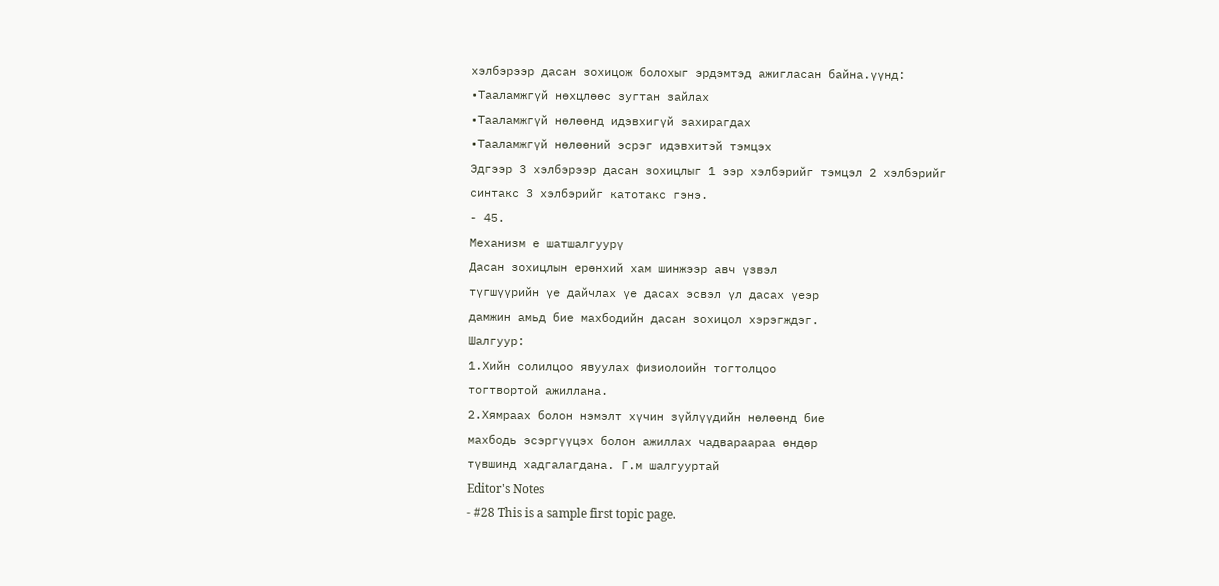хэлбэрээр дасан зохицож болохыг эрдэмтэд ажигласан байна.үүнд:
•Тааламжгүй нөхцлөөс зугтан зайлах
•Тааламжгүй нөлөөнд идэвхигүй захирагдах
•Тааламжгүй нөлөөний эсрэг идэвхитэй тэмцэх
Эдгээр 3 хэлбэрээр дасан зохицлыг 1 ээр хэлбэрийг тэмцэл 2 хэлбэрийг
синтакс 3 хэлбэрийг катотакс гэнэ.
- 45.
Механизм е шатшалгуурү
Дасан зохицлын ерөнхий хам шинжээр авч үзвэл
түгшүүрийн үе дайчлах үе дасах эсвэл үл дасах үеэр
дамжин амьд бие махбодийн дасан зохицол хэрэгждэг.
Шалгуур:
1.Хийн солилцоо явуулах физиолоийн тогтолцоо
тогтвортой ажиллана.
2.Хямраах болон нэмэлт хүчин зүйлүүдийн нөлөөнд бие
махбодь эсэргүүцэх болон ажиллах чадвараараа өндөр
түвшинд хадгалагдана. Г.м шалгууртай
Editor's Notes
- #28 This is a sample first topic page.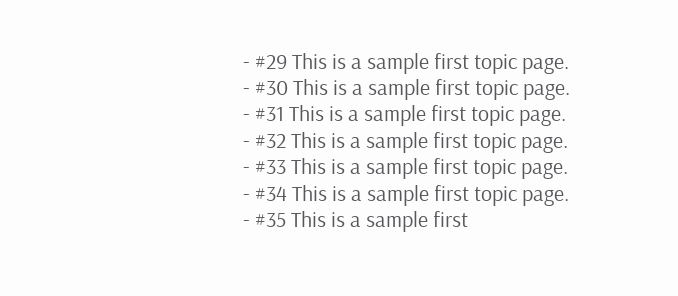- #29 This is a sample first topic page.
- #30 This is a sample first topic page.
- #31 This is a sample first topic page.
- #32 This is a sample first topic page.
- #33 This is a sample first topic page.
- #34 This is a sample first topic page.
- #35 This is a sample first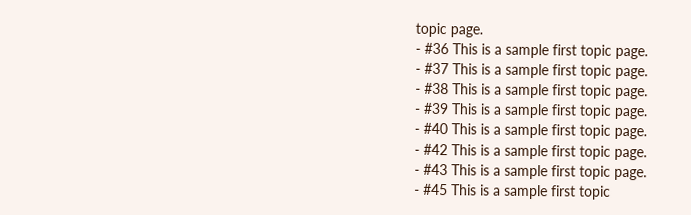topic page.
- #36 This is a sample first topic page.
- #37 This is a sample first topic page.
- #38 This is a sample first topic page.
- #39 This is a sample first topic page.
- #40 This is a sample first topic page.
- #42 This is a sample first topic page.
- #43 This is a sample first topic page.
- #45 This is a sample first topic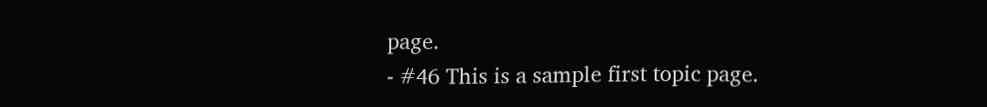page.
- #46 This is a sample first topic page.